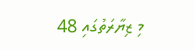މި ޒިޔާރަތުގައި 48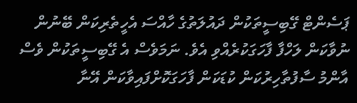ޕަސެންޓް ގޭބިސީތަކުން ދައުލަތުގެ ހާއްސަ އެހީތެރިކަން ބޭނުން ނުވާކަން ލަހްފާ ފާހަގަކުރެއްވި އެވެ. ނަމަވެސް އެ ގޭބިސީތަކުން ވެސް އާންމު ސާފުތާހިރުކަން ކުޑަކަން ފާހަގަކޮށްފައިވާކަން އޭނާ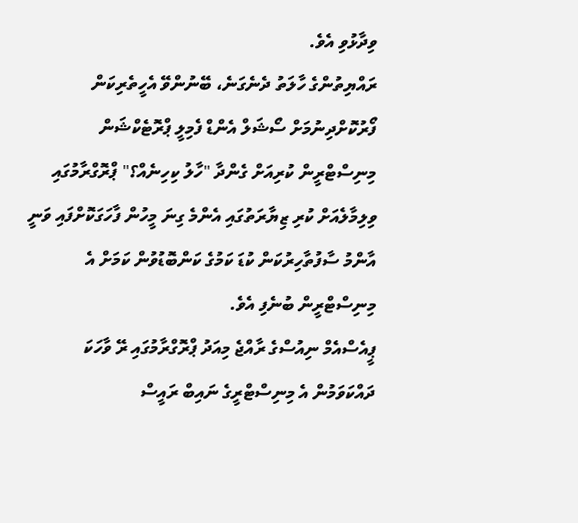ވިދާޅުވި އެވެ.
ރައްޔިތުންގެ ހާލަތު ދެނެގަނެ، ބޭނުންވޭ އެހީތެރިކަން ފޯރުކޮށްދިނުމަށް ސޯޝަލް އެންޑް ފެމިލީ ޕްރޮޓެކްޝަން މިނިސްޓްރީން ކުރިއަށް ގެންދާ "ހާލު ކިހިނެއް؟" ޕްރޮގްރާމުގައި ވިލިމާލެއަށް ކުރި ޒިޔާރަތުގައި އެންމެ ގިނަ މީހުން ފާހަގަކޮށްފައި ވަނީ އާންމު ސާފުތާހިރުކަން ކުޑަ ކަމުގެ ކަންބޮޑުވުން ކަމަށް އެ މިނިސްޓްރީން ބުނެފި އެވެ.
ޕީއެސްއެމް ނިއުސްގެ ރާއްޖެ މިއަދު ޕްރޮގްރާމުގައި ރޭ ވާހަކަ ދައްކަވަމުން އެ މިނިސްޓްރީގެ ނައިބް ރައީސް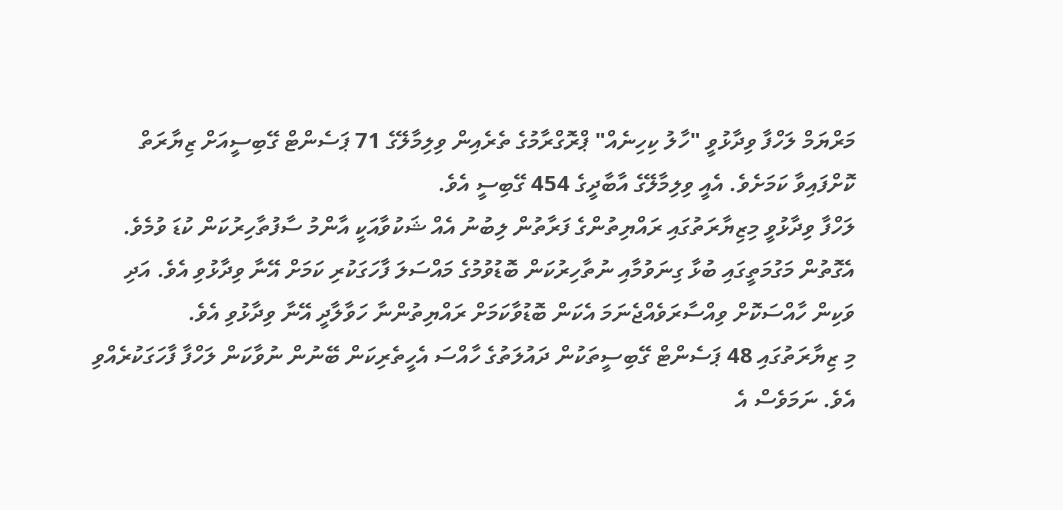މަރްޔަމް ލަހްފާ ވިދާޅުވީ "ހާލު ކިހިނެއް" ޕްރޮގްރާމުގެ ތެރެއިން ވިލިމާލޭގެ 71 ޕަސެންޓް ގޭބިސީއަށް ޒިޔާރަތް ކޮށްފައިވާ ކަމަށެވެ. އެއީ ވިލިމާލޭގެ އާބާދީގެ 454 ގޭބިސީ އެވެ.
ލަހްފާ ވިދާޅުވީ މިޒިޔާރަތުގައި ރައްޔިތުންގެ ފަރާތުން ލިބުނު އެއް ޝަކުވާއަކީ އާންމު ސާފުތާހިރުކަން ކުޑަ ވުމެވެ. އެގޮތުން މަގުމަތީގައި ބުޅާ ގިނަވުމާއި ނުތާހިރުކަން ބޮޑުވުމުގެ މައްސަލަ ފާހަގަކުރި ކަމަށް އޭނާ ވިދާޅުވި އެވެ. އަދި ވަކިން ހާއްސަކޮށް ވިއްސާރަވެއްޖެނަމަ އެކަން ބޮޑުވާކަމަށް ރައްޔިތުންނާ ހަވާލާދީ އޭނާ ވިދާޅުވި އެވެ.
މި ޒިޔާރަތުގައި 48 ޕަސެންޓް ގޭބިސީތަކުން ދައުލަތުގެ ހާއްސަ އެހީތެރިކަން ބޭނުން ނުވާކަން ލަހްފާ ފާހަގަކުރެއްވި އެވެ. ނަމަވެސް އެ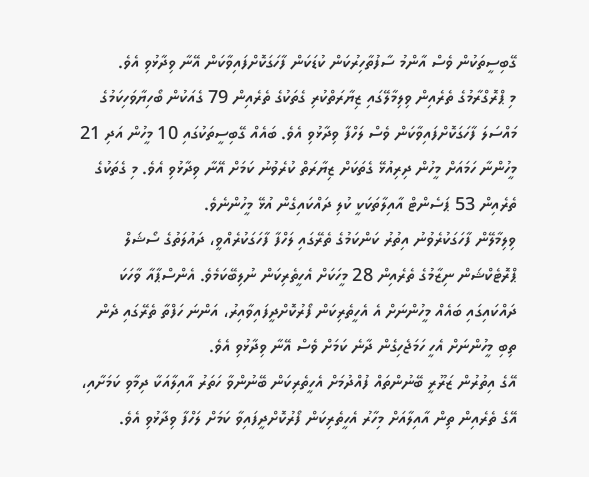ގޭބިސީތަކުން ވެސް އާންމު ސާފުތާހިރުކަން ކުޑަކަން ފާހަގަކޮށްފައިވާކަން އޭނާ ވިދާޅުވި އެވެ.
މި ޕްރޮގްރާމުގެ ތެރެއިން ވިލިމާލޭގައި ޒިޔާރަތްކުރި ގެތަކުގެ ތެރެއިން 79 ގެއަކުން ބޯހިޔާވަހިކަމުގެ މައްސަލަ ފާހަގަކޮށްފައިވާކަން ވެސް ލަހްފާ ވިދާޅުވި އެވެ. ބައެއް ގޭބިސީތަކުގައި 10 މީހުން އަދި 21 މީހުންނާ ހަމައަށް މީހުން ދިރިއުޅޭ ގެތަކަށް ޒިޔާރަތް ކުރެވުނު ކަމަށް އޭނާ ވިދާޅުވި އެވެ. މި ގެތަކުގެ ތެރެއިން 53 ޕަސެންޓް އާއިލާތަކަކީ ކުލި ދައްކައިގެން އުޅޭ މީހުންނެވެ.
ވިލިމާލޭން ފާހަގަކުރެވުނު އިތުރު ކަންކަމުގެ ތެރޭގައި ލަހްފާ ފާހަގަކުރެއްވީ، ދައުލަތުގެ ސޯޝަލް ޕްރޮޓެކްޝަން ނިޒާމުގެ ތެރެއިން 28 މީހަކަށް އެހީތެރިކަން ނުލިބޭކަމެވެ. އެންސްޕާއާ ވާހަކަ ދައްކައިގައި ބައެއް މީހުންނަށް އެ އެހީތެރިކަން ފޯރުކޮށްދީފައިވާއިރު، އަންނަ ހަފްތާ ތެރޭގައި ދެން ތިބި މީހުންނަށް އެހީ ހަމަޖެހިގެން ދާނެ ކަމަށް ވެސް އޭނާ ވިދާޅުވި އެވެ.
އޭގެ އިތުރުން ޒަރޫރީ ބޭނުންތައް ފުއްދުމަށް އެހީތެރިކަން ބޭނުންވާ ހަތަރު އާއިލާއަކާ ދިމާވި ކަމަށާއި، އޭގެ ތެރެއިން ތިން އާއިލާއަށް މިހާރު އެހީތެރިކަން ފޯރުކޮށްދީފައިވާ ކަމަށް ލަހްފާ ވިދާޅުވި އެވެ.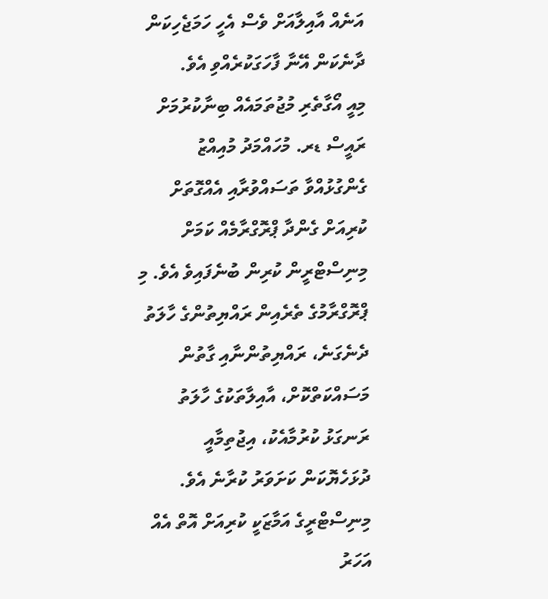އަނެއް އާއިލާއަށް ވެސް އެހީ ހަމަޖެހިކަން ދާނެކަން އޭނާ ފާހަގަކުރެއްވި އެވެ.
މިއީ އޯގާތެރި މުޖުތަމައެއް ބިނާކުރުމަށް ރައީސް ޑރ. މުހައްމަދު މުއިއްޒު ގެންގުޅުއްވާ ތަސައްވުރާއި އެއްގޮތަށް ކުރިއަށް ގެންދާ ޕްރޮގްރާމެއް ކަމަށް މިނިސްޓްރީން ކުރިން ބުނެފައިވެ އެވެ. މި ޕްރޮގްރާމުގެ ތެރެއިން ރައްޔިތުންގެ ހާލަތު ދެނެގަނެ، ރައްޔިތުންނާއި ގާތުން މަސައްކަތްކޮށް، އާއިލާތަކުގެ ހާލަތު ރަނގަޅު ކުރުމާއެކު، އިޖުތިމާއީ ދުޅަހެޔޮކަން ކަށަވަރު ކުރާނެ އެވެ.
މިނިސްޓްރީގެ އަމާޒަކީ ކުރިއަށް އޮތް އެއް އަހަރު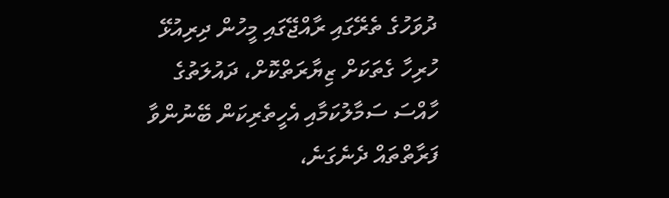ދުވަހުގެ ތެރޭގައި ރާއްޖޭގައި މީހުން ދިރިއުޅޭ ހުރިހާ ގެތަކަށް ޒިޔާރަތްކޮށް، ދައުލަތުގެ ހާއްސަ ސަމާލުކަމާއި އެހީތެރިކަން ބޭނުންވާ ފަރާތްތައް ދެނެގަނެ،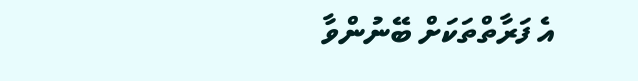އެ ފަރާތްތަކަށް ބޭނުންވާ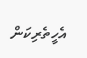އެހީތެރިކަން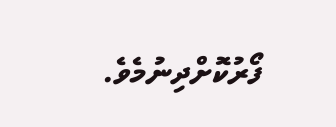ފޯރުކޮށްދިނުމެވެ.